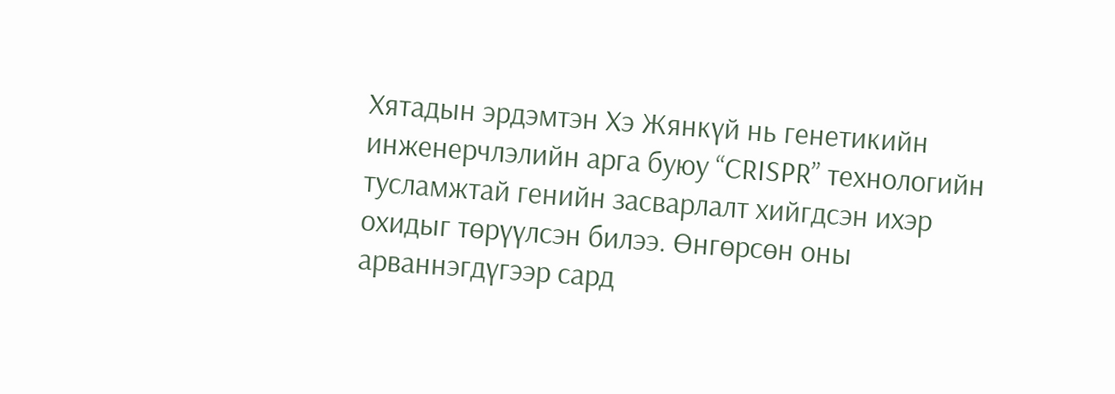Хятадын эрдэмтэн Хэ Жянкүй нь генетикийн инженерчлэлийн арга буюу “CRISPR” технологийн тусламжтай генийн засварлалт хийгдсэн ихэр охидыг төрүүлсэн билээ. Өнгөрсөн оны арваннэгдүгээр сард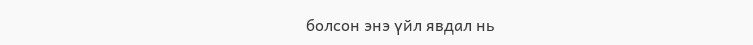болсон энэ үйл явдал нь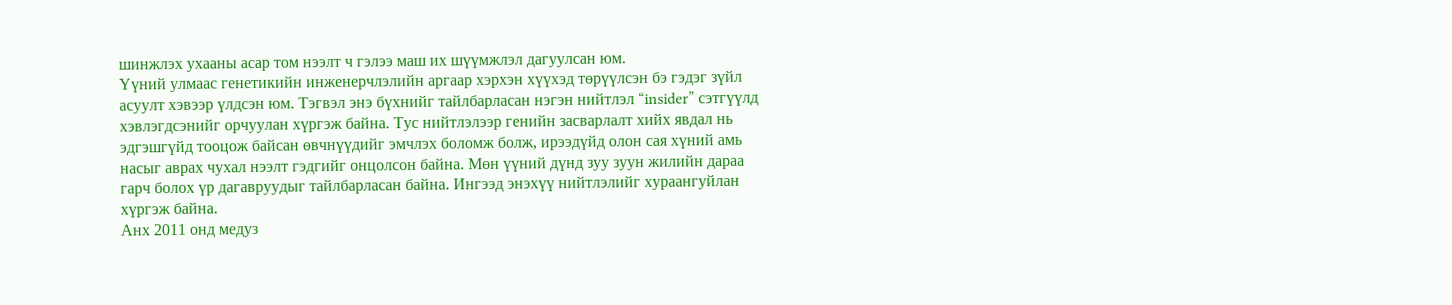шинжлэх ухааны асар том нээлт ч гэлээ маш их шүүмжлэл дагуулсан юм.
Үүний улмаас генетикийн инженерчлэлийн аргаар хэрхэн хүүхэд төрүүлсэн бэ гэдэг зүйл асуулт хэвээр үлдсэн юм. Тэгвэл энэ бүхнийг тайлбарласан нэгэн нийтлэл “insider” сэтгүүлд хэвлэгдсэнийг орчуулан хүргэж байна. Тус нийтлэлээр генийн засварлалт хийх явдал нь эдгэшгүйд тооцож байсан өвчнүүдийг эмчлэх боломж болж, ирээдүйд олон сая хүний амь насыг аврах чухал нээлт гэдгийг онцолсон байна. Мөн үүний дүнд зуу зуун жилийн дараа гарч болох үр дагавруудыг тайлбарласан байна. Ингээд энэхүү нийтлэлийг хураангуйлан хүргэж байна.
Анх 2011 онд медуз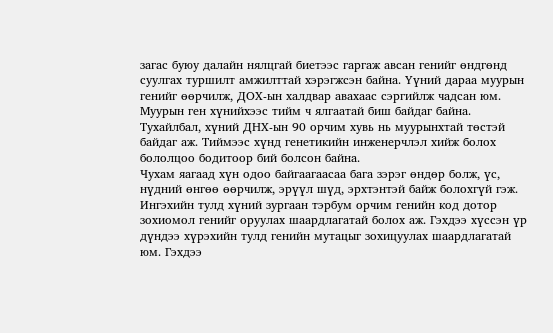загас буюу далайн нялцгай биетээс гаргаж авсан генийг өндгөнд суулгах туршилт амжилттай хэрэгжсэн байна. Үүний дараа муурын генийг өөрчилж, ДОХ-ын халдвар авахаас сэргийлж чадсан юм. Муурын ген хүнийхээс тийм ч ялгаатай биш байдаг байна. Тухайлбал, хүний ДНХ-ын 90 орчим хувь нь муурынхтай төстэй байдаг аж. Тиймээс хүнд генетикийн инженерчлэл хийж болох бололцоо бодитоор бий болсон байна.
Чухам яагаад хүн одоо байгаагаасаа бага зэрэг өндөр болж, үс, нүдний өнгөө өөрчилж, эрүүл шүд, эрхтэнтэй байж болохгүй гэж. Ингэхийн тулд хүний зургаан тэрбум орчим генийн код дотор зохиомол генийг оруулах шаардлагатай болох аж. Гэхдээ хүссэн үр дүндээ хүрэхийн тулд генийн мутацыг зохицуулах шаардлагатай юм. Гэхдээ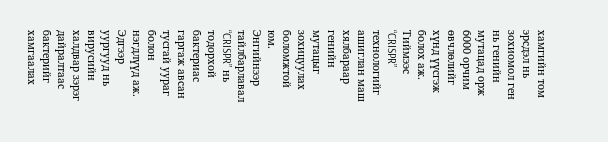хамгийн том эрсдэл нь зохиомол ген нь генийн мутацад орж 6000 орчим өвчлөлийг хүнд үүсгэж болох аж.
Тиймээс “CRISPR” технологийг ашиглан маш хялбараар генийн мутацыг зохицуулах боломжтой юм. Энгийнээр тайлбарлавал “CRISPR” нь тодорхой бактериас гаргаж авсан тусгай уураг болон нэгдлүүд аж. Эдгээр уургууд нь вирусийн халдвар зэрэг дайралтаас бактерийг хамгаалах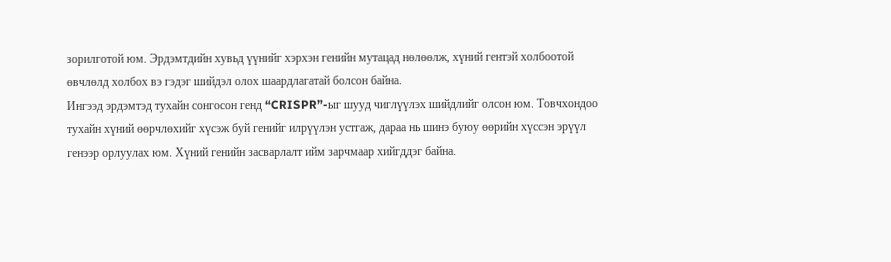зорилготой юм. Эрдэмтдийн хувьд үүнийг хэрхэн генийн мутацад нөлөөлж, хүний гентэй холбоотой өвчлөлд холбох вэ гэдэг шийдэл олох шаардлагатай болсон байна.
Ингээд эрдэмтэд тухайн сонгосон генд “CRISPR”-ыг шууд чиглүүлэх шийдлийг олсон юм. Товчхондоо тухайн хүний өөрчлөхийг хүсэж буй генийг илрүүлэн устгаж, дараа нь шинэ буюу өөрийн хүссэн эрүүл генээр орлуулах юм. Хүний генийн засварлалт ийм зарчмаар хийгддэг байна.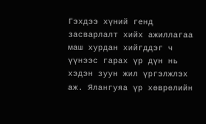Гэхдээ хүний генд засварлалт хийх ажиллагаа маш хурдан хийгддэг ч үүнээс гарах үр дүн нь хэдэн зуун жил үргэлжлэх аж. Ялангуяа үр хөврөлийн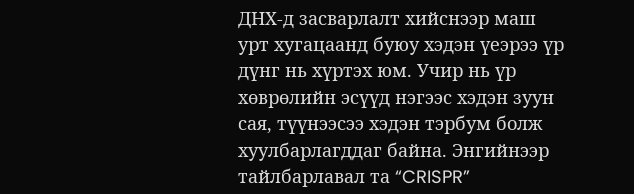ДНХ-д засварлалт хийснээр маш урт хугацаанд буюу хэдэн үеэрээ үр дүнг нь хүртэх юм. Учир нь үр хөврөлийн эсүүд нэгээс хэдэн зуун сая, түүнээсээ хэдэн тэрбум болж хуулбарлагддаг байна. Энгийнээр тайлбарлавал та “CRISPR”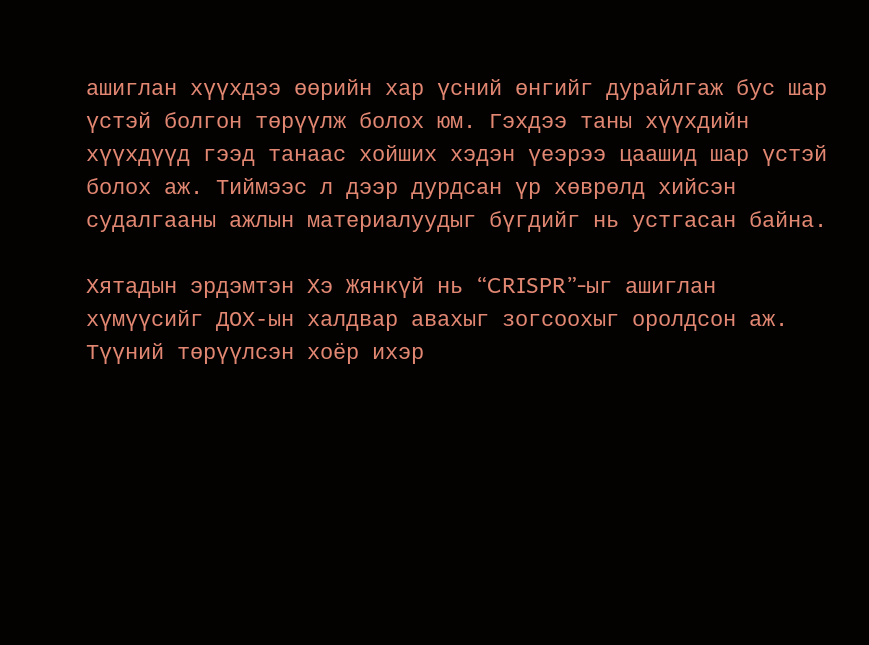ашиглан хүүхдээ өөрийн хар үсний өнгийг дурайлгаж бус шар үстэй болгон төрүүлж болох юм. Гэхдээ таны хүүхдийн хүүхдүүд гээд танаас хойших хэдэн үеэрээ цаашид шар үстэй болох аж. Тиймээс л дээр дурдсан үр хөврөлд хийсэн судалгааны ажлын материалуудыг бүгдийг нь устгасан байна.

Хятадын эрдэмтэн Хэ Жянкүй нь “CRISPR”-ыг ашиглан хүмүүсийг ДОХ-ын халдвар авахыг зогсоохыг оролдсон аж. Түүний төрүүлсэн хоёр ихэр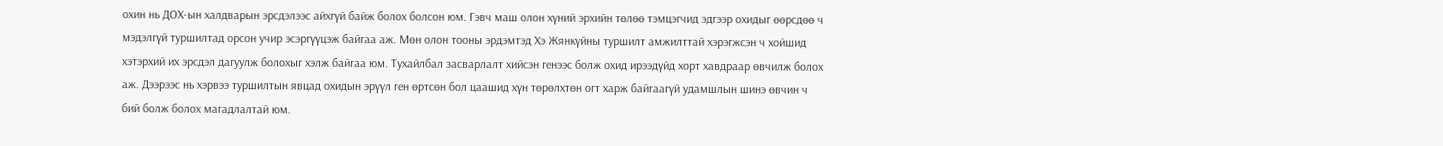охин нь ДОХ-ын халдварын эрсдэлээс айхгүй байж болох болсон юм. Гэвч маш олон хүний эрхийн төлөө тэмцэгчид эдгээр охидыг өөрсдөө ч мэдэлгүй туршилтад орсон учир эсэргүүцэж байгаа аж. Мөн олон тооны эрдэмтэд Хэ Жянкүйны туршилт амжилттай хэрэгжсэн ч хойшид хэтэрхий их эрсдэл дагуулж болохыг хэлж байгаа юм. Тухайлбал засварлалт хийсэн генээс болж охид ирээдүйд хорт хавдраар өвчилж болох аж. Дээрээс нь хэрвээ туршилтын явцад охидын эрүүл ген өртсөн бол цаашид хүн төрөлхтөн огт харж байгаагүй удамшлын шинэ өвчин ч бий болж болох магадлалтай юм.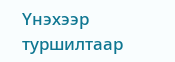Үнэхээр туршилтаар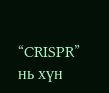“CRISPR” нь хүн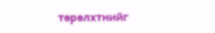төрөлхтнийг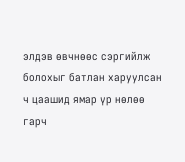элдэв өвчнөөс сэргийлж болохыг батлан харуулсан ч цаашид ямар үр нөлөө гарч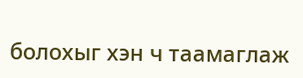болохыг хэн ч таамаглаж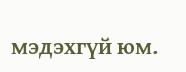мэдэхгүй юм.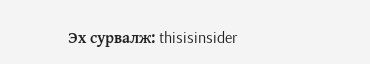Эх сурвалж: thisisinsider